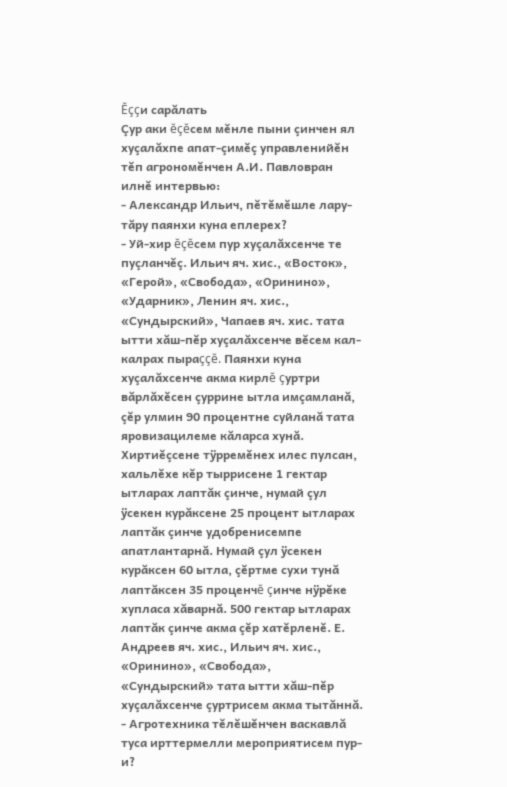Ĕççи сарăлать
Çур аки ĕçĕсем мĕнле пыни çинчен ял хуçалăхпе апат-çимĕç управленийĕн тĕп агрономĕнчен А.И. Павловран илнĕ интервью:
- Александр Ильич, пĕтĕмĕшле лару-тăру паянхи куна еплерех?
- Уй-хир ĕçĕсем пур хуçалăхсенче те пуçланчĕç. Ильич яч. хис., «Восток», «Герой», «Свобода», «Оринино», «Ударник», Ленин яч. хис., «Сундырский», Чапаев яч. хис. тата ытти хăш-пĕр хуçалăхсенче вĕсем кал-калрах пыраççĕ. Паянхи куна хуçалăхсенче акма кирлĕ çуртри вăрлăхĕсен çуррине ытла имçамланă, çĕр улмин 90 процентне суйланă тата яровизацилеме кăларса хунă.
Хиртиĕçсене тÿрремĕнех илес пулсан, хальлĕхе кĕр тыррисене 1 гектар ытларах лаптăк çинче, нумай çул ÿсекен курăксене 25 процент ытларах лаптăк çинче удобренисемпе апатлантарнă. Нумай çул ÿсекен курăксен 60 ытла, çĕртме сухи тунă лаптăксен 35 проценчĕ çинче нÿрĕке хупласа хăварнă. 500 гектар ытларах лаптăк çинче акма çĕр хатĕрленĕ. Е. Андреев яч. хис., Ильич яч. хис., «Оринино», «Свобода», «Сундырский» тата ытти хăш-пĕр хуçалăхсенче çуртрисем акма тытăннă.
- Агротехника тĕлĕшĕнчен васкавлă туса ирттермелли мероприятисем пур-и?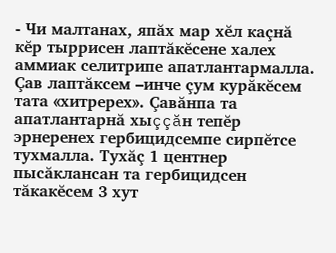- Чи малтанах, япăх мар хĕл каçнă кĕр тыррисен лаптăкĕсене халех аммиак селитрипе апатлантармалла. Çав лаптăксем –инче çум курăкĕсем тата «хитререх». Çавăнпа та апатлантарнă хыççăн тепĕр эрнеренех гербицидсемпе сирпĕтсе тухмалла. Тухăç 1 центнер пысăклансан та гербицидсен тăкакĕсем 3 хут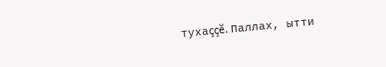тухаççĕ. Паллах, ытти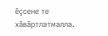ĕçсене те хăвăртлатмалла.